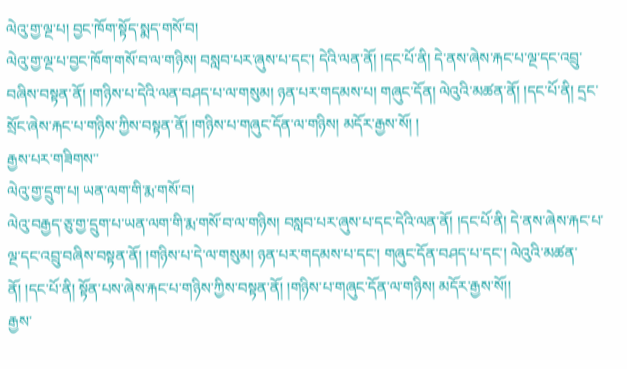ལེའུ་གྱ་ལྔ་པ། བྱང་ཁོག་སྟོད་སྨད་གསོ་བ།
ལེའུ་གྱ་ལྔ་པ་བྱང་ཁོག་གསོ་བ་ལ་གཉིས། བསླབ་པར་ཞུས་པ་དང་། དེའི་ལན་ནོ། །དང་པོ་ནི། དེ་ནས་ཞེས་རྐང་པ་ལྔ་དང་འབྲུ་བཞིས་བསྟན་ནོ། །གཉིས་པ་དེའི་ལན་བཤད་པ་ལ་གསུམ། ཉན་པར་གདམས་པ། གཞུང་དོན། ལེའུའི་མཚན་ནོ། །དང་པོ་ནི། དྲང་སྲོང་ཞེས་རྐང་པ་གཉིས་ཀྱིས་བསྟན་ནོ། །གཉིས་པ་གཞུང་དོན་ལ་གཉིས། མདོར་རྒྱས་སོ། །
རྒྱས་པར་གཟིགས་་
ལེའུ་གྱ་དྲུག་པ། ཡན་ལག་གི་རྨ་གསོ་བ།
ལེའུ་བརྒྱད་ཅུ་གྱ་དྲུག་པ་ཡན་ལག་གི་རྨ་གསོ་བ་ལ་གཉིས། བསླབ་པར་ཞུས་པ་དང་དེའི་ལན་ནོ། །དང་པོ་ནི། དེ་ནས་ཞེས་རྐང་པ་ལྔ་དང་འབྲུ་བཞིས་བསྟན་ནོ། །གཉིས་པ་དེ་ལ་གསུམ། ཉན་པར་གདམས་པ་དང་། གཞུང་དོན་བཤད་པ་དང་། ལེའུའི་མཚན་ནོ། །དང་པོ་ནི། སྟོན་པས་ཞེས་རྐང་པ་གཉིས་ཀྱིས་བསྟན་ནོ། །གཉིས་པ་གཞུང་དོན་ལ་གཉིས། མདོར་རྒྱས་སོ།།
རྒྱས་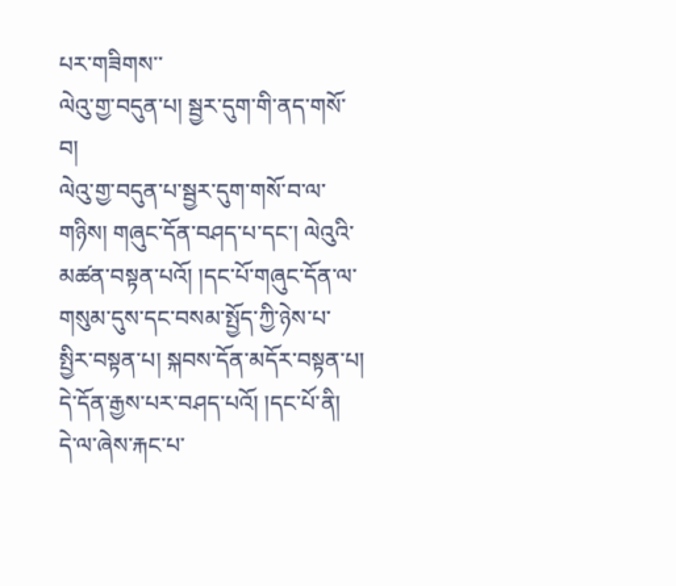པར་གཟིགས་་
ལེའུ་གྱ་བདུན་པ། སྦྱར་དུག་གི་ནད་གསོ་བ།
ལེའུ་གྱ་བདུན་པ་སྦྱར་དུག་གསོ་བ་ལ་གཉིས། གཞུང་དོན་བཤད་པ་དང་། ལེའུའི་མཚན་བསྟན་པའོ། །དང་པོ་གཞུང་དོན་ལ་གསུམ་དུས་དང་བསམ་སྤྱོད་ཀྱི་ཉེས་པ་སྤྱིར་བསྟན་པ། སྐབས་དོན་མདོར་བསྟན་པ། དེ་དོན་རྒྱས་པར་བཤད་པའོ། །དང་པོ་ནི། དེ་ལ་ཞེས་རྐང་པ་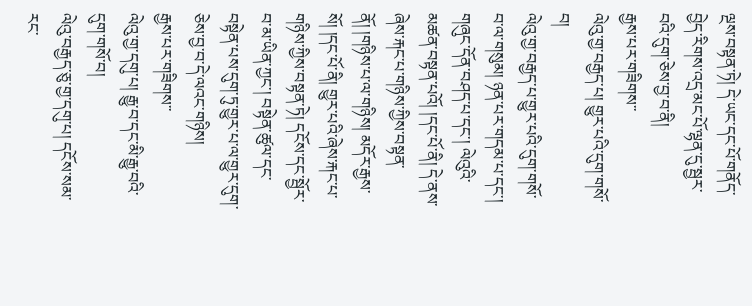ལྔས་བསྟན་ཏེ། དེ་ཡང་དང་པོ་གནོད་བྱེད་རིགས་འདྲ་མང་པོ་ལྷན་དུ་སྦྱར་བའི་དུག་ཅེས་བྱ་བ་ནི།
རྒྱས་པར་གཟིགས་་
ལེའུ་གྱ་བརྒྱད་པ། གྱུར་པའི་དུག་གསོ་བ།
ལེའུ་གྱ་བརྒྱད་པ་གྱུར་པའི་དུག་གསོ་བ་ལ་གསུམ། ཉན་པར་གདམ་པ་དང་། གཞུང་དོན་བཤད་པ་དང་། ལེའུའི་མཚན་བསྟན་པའོ། །དང་པོ་ནི། དེ་ནས་ཞེས་རྐང་པ་གཉིས་ཀྱིས་བསྟན་ནོ། །གཉིས་པ་ལ་གཉིས། མདོར་རྒྱས་སོ། །དང་པོ་ནི། གྱུར་པའི་ཞེས་རྐང་པ་གཉིས་ཀྱིས་བསྟན་ཏེ། དངོས་དང་སྦྱོར་བ་མ་ཡིན་ཀྱང་། བསྟེན་ཚུལ་དང་བསྟེན་པས་དུག་ཏུ་གྱུར་པ་ལ་གྱུར་དུག་ཅེས་བྱ་བ་དེ་ལའང་གཉིས།
རྒྱས་པར་གཟིགས་་
ལེའུ་གྱ་དགུ་པ། རྒྱུ་བ་དང་མི་རྒྱུ་བའི་དུག་གསོ་བ།
ལེའུ་བརྒྱད་ཅུ་གྱ་དགུ་པ། དངོས་སམ་རང་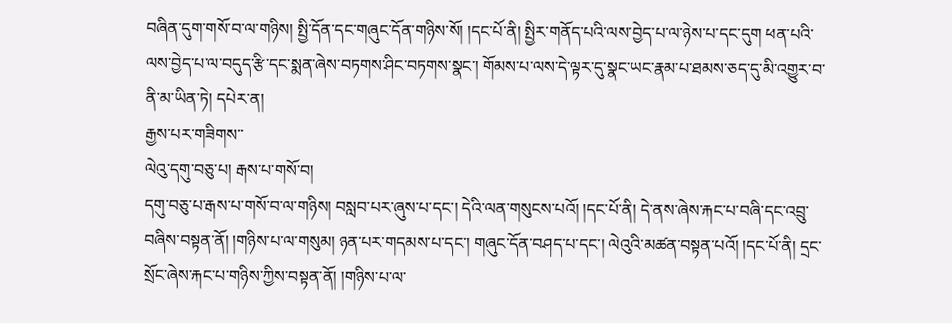བཞིན་དུག་གསོ་བ་ལ་གཉིས། སྤྱི་དོན་དང་གཞུང་དོན་གཉིས་སོ། །དང་པོ་ནི། སྤྱིར་གནོད་པའི་ལས་བྱེད་པ་ལ་ཉེས་པ་དང་དུག ཕན་པའི་ལས་བྱེད་པ་ལ་བདུད་རྩི་དང་སྨན་ཞེས་བཏགས་ཤིང་བཏགས་སྣང་། གོམས་པ་ལས་དེ་ལྟར་དུ་སྣང་ཡང་རྣམ་པ་ཐམས་ཅད་དུ་མི་འགྱུར་བ་ནི་མ་ཡིན་ཏེ། དཔེར་ན།
རྒྱས་པར་གཟིགས་་
ལེའུ་དགུ་བཅུ་པ། རྒས་པ་གསོ་བ།
དགུ་བཅུ་པ་རྒས་པ་གསོ་བ་ལ་གཉིས། བསླབ་པར་ཞུས་པ་དང་། དེའི་ལན་གསུངས་པའོ། །དང་པོ་ནི། དེ་ནས་ཞེས་རྐང་པ་བཞི་དང་འབྲུ་བཞིས་བསྟན་ནོ། །གཉིས་པ་ལ་གསུམ། ཉན་པར་གདམས་པ་དང་། གཞུང་དོན་བཤད་པ་དང་། ལེའུའི་མཚན་བསྟན་པའོ། །དང་པོ་ནི། དྲང་སྲོང་ཞེས་རྐང་པ་གཉིས་ཀྱིས་བསྟན་ནོ། །གཉིས་པ་ལ་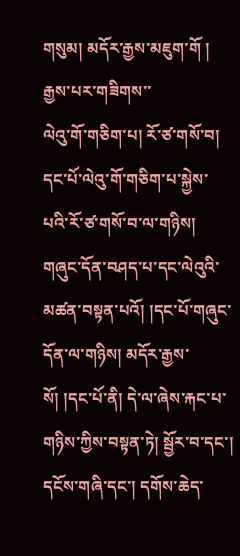གསུམ། མདོར་རྒྱས་མཇུག་གོ །
རྒྱས་པར་གཟིགས་་
ལེའུ་གོ་གཅིག་པ། རོ་ཙ་གསོ་བ།
དང་པོ་ལེའུ་གོ་གཅིག་པ་སྐྱེས་པའི་རོ་ཙ་གསོ་བ་ལ་གཉིས། གཞུང་དོན་བཤད་པ་དང་ལེའུའི་མཚན་བསྟན་པའོ། །དང་པོ་གཞུང་དོན་ལ་གཉིས། མདོར་རྒྱས་སོ། །དང་པོ་ནི། དེ་ལ་ཞེས་རྐང་པ་གཉིས་ཀྱིས་བསྟན་ཏེ། སྦྱོར་བ་དང་། དངོས་གཞི་དང་། དགོས་ཆེད་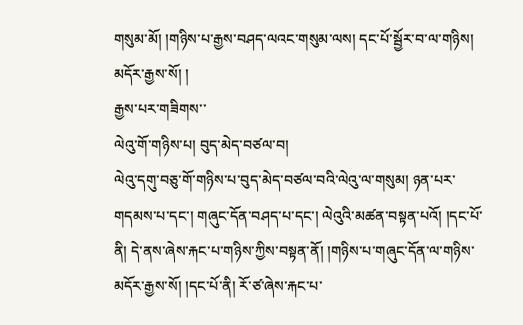གསུམ་མོ། །གཉིས་པ་རྒྱས་བཤད་ལའང་གསུམ་ལས། དང་པོ་སྦྱོར་བ་ལ་གཉིས། མདོར་རྒྱས་སོ། །
རྒྱས་པར་གཟིགས་་
ལེའུ་གོ་གཉིས་པ། བུད་མེད་བཙལ་བ།
ལེའུ་དགུ་བཅུ་གོ་གཉིས་པ་བུད་མེད་བཙལ་བའི་ལེའུ་ལ་གསུམ། ཉན་པར་གདམས་པ་དང་། གཞུང་དོན་བཤད་པ་དང་། ལེའུའི་མཚན་བསྟན་པའོ། །དང་པོ་ནི། དེ་ནས་ཞེས་རྐང་པ་གཉིས་ཀྱིས་བསྟན་ནོ། །གཉིས་པ་གཞུང་དོན་ལ་གཉིས་མདོར་རྒྱས་སོ། །དང་པོ་ནི། རོ་ཙ་ཞེས་རྐང་པ་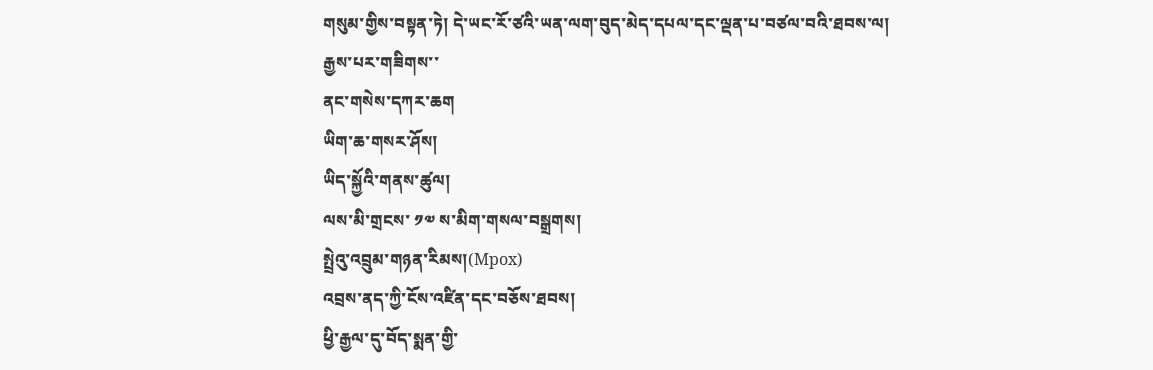གསུམ་གྱིས་བསྟན་ཏེ། དེ་ཡང་རོ་ཙའི་ཡན་ལག་བུད་མེད་དཔལ་དང་ལྡན་པ་བཙལ་བའི་ཐབས་ལ།
རྒྱས་པར་གཟིགས་་
ནང་གསེས་དཀར་ཆག
ཡིག་ཆ་གསར་ཤོས།
ཡིད་སྐྱོའི་གནས་ཚུལ།
ལས་མི་གྲངས་ ༡༧ ས་མིག་གསལ་བསྒྲགས།
སྤྲེའུ་འབྲུམ་གཉན་རིམས།(Mpox)
འབྲས་ནད་ཀྱི་ངོས་འཛིན་དང་བཅོས་ཐབས།
ཕྱི་རྒྱལ་དུ་བོད་སྨན་གྱི་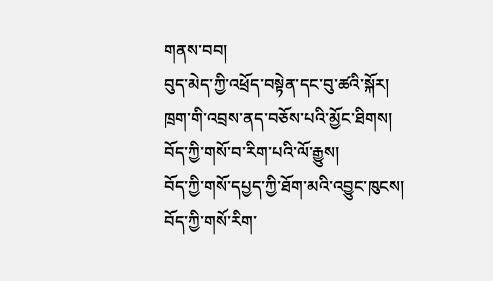གནས་བབ།
བུད་མེད་ཀྱི་འཕྲོད་བསྟེན་དང་བུ་ཚའི་སྐོར།
ཁྲག་གི་འབྲས་ནད་བཅོས་པའི་མྱོང་ཐིགས།
བོད་ཀྱི་གསོ་བ་རིག་པའི་ལོ་རྒྱུས།
བོད་ཀྱི་གསོ་དཔྱད་ཀྱི་ཐོག་མའི་འབྱུང་ཁུངས།
བོད་ཀྱི་གསོ་རིག་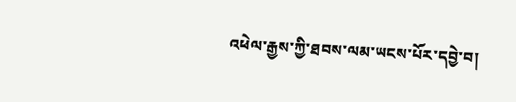འཕེལ་རྒྱས་ཀྱི་ཐབས་ལམ་ཡངས་པོར་དབྱེ་བ།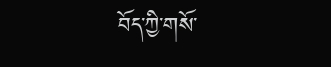བོད་ཀྱི་གསོ་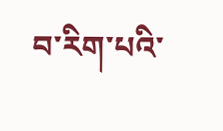བ་རིག་པའི་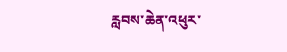རླབས་ཆེན་འཕུར་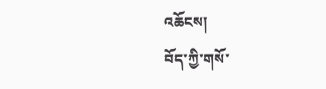འཆོངས།
བོད་ཀྱི་གསོ་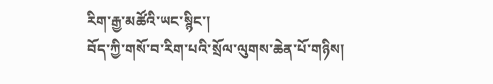རིག་རྒྱ་མཚོའི་ཡང་སྙིང་།
བོད་ཀྱི་གསོ་བ་རིག་པའི་སྲོལ་ལུགས་ཆེན་པོ་གཉིས།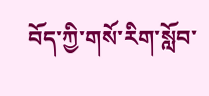བོད་ཀྱི་གསོ་རིག་སློབ་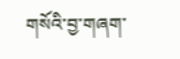གསོའི་བྱ་གཞག་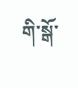གི་སྒོ་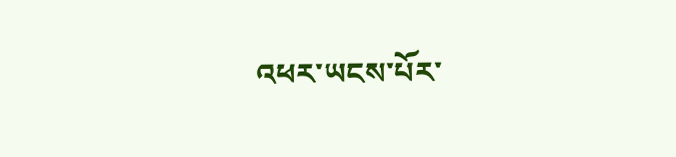འཕར་ཡངས་པོར་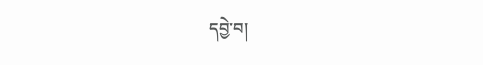དབྱེ་བ།